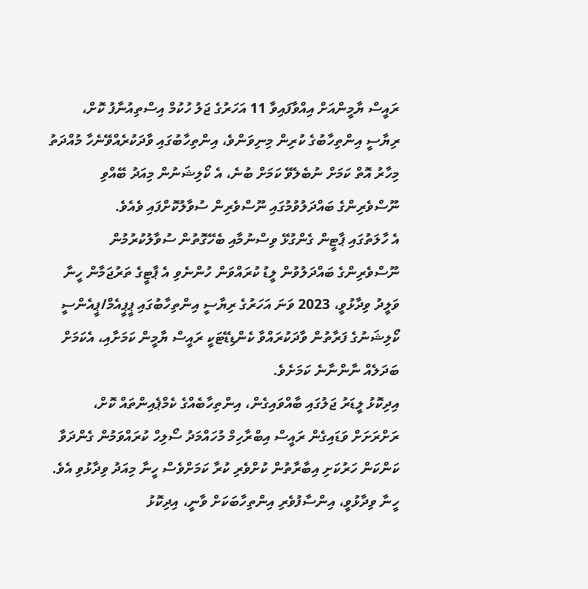ރައީސް ޔާމީންއަށް އިއްވާފައިވާ 11 އަހަރުގެ ޖަލު ހުކުމް އިސްތިއުނާފު ކޮށް، ރިޔާސީ އިންތިހާބުގެ ކުރިން މިނިވަންވެ، އިންތިހާބުގައި ވާދަކުރެއްވޭނެހާ މުއްދަތު މިހާރު އޮތް ކަމަށް ނުބެލެވޭ ކަމަށް ބުނެ، އެ ކޯލިޝަނުން މިއަދު ބޭއްވި ނޫސްވެރިންގެ ބައްދަލުވުމުގައި ނޫސްވެރިން ސުވާލުކޮށްފައި ވެއެވެ.
އެ ހާލަތުގައި ޕާޓީން ގެންގުޅޭ ވިސްނުމާއި ބެހޭގޮތުން ސުވާލުކުރުމުން ނޫސްވެރިންގެ ބައްދަލުވުން ލީޑު ކުރައްވަން ހުންނެވި އެ ޕާޓީގެ ތަރުޖަމާން ހީނާ ވަލީދު ވިދާޅުވީ، 2023 ވަނަ އަހަރުގެ ރިޔާސީ އިންތިހާބުގައި ޕީޕީއެމް/ޕީއެންސީ ކޯލިޝަނުގެ ފަރާތުން ވާދަކުރައްވާ ކެންޑިޑޭޓަކީ ރައީސް ޔާމީން ކަމަށާއި، އެކަމަށް ބަދަލެއް ނާންނާނެ ކަމަށެވެ.
އިދިކޮޅު ލީޑަރު ޖަލުގައި ބާއްވައިގެން، އިންތިހާބެއްގެ ކެމްޕެއިންތައް ކޮށް، ރަށްރަށަށް ވަޑައިގެން ރައީސް އިބްރާހިމް މުހައްމަދު ސޯލިހް ކުރައްވަމުން ގެންދަވާ ކަންކަން ހަރުކަށި އިބާރާތުން ކުށްވެރި ކުރާ ކަމަށްވެސް ހީނާ މިއަދު ވިދާޅުވި އެވެ. ހީނާ ވިދާޅުވީ، އިންސާފުވެރި އިންތިހާބަކަށް ވާނީ، އިދިކޮޅު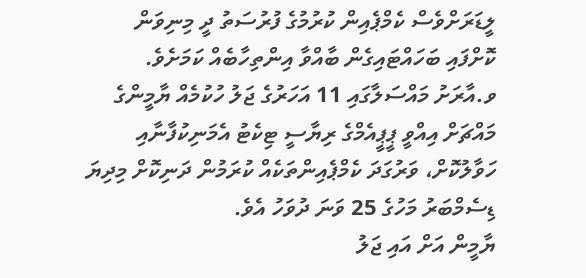ލީޑަރަށްވެސް ކެމްޕެއިން ކުރުމުގެ ފުރުސަތު ދީ މިނިވަން ކޮށްފައި ބަހައްޓައިގެން ބާއްވާ އިންތިހާބެއް ކަމަށެވެ.
ވ.އާރަށު މައްސަލާގައި 11 އަހަރުގެ ޖަލު ހުކުމެއް ޔާމީންގެ މައްޗަށް އިއްވީ ޕީޕީއެމްގެ ރިޔާސީ ޓިކެޓު އެމަނިކުފާނާއި ހަވާލުކޮށް، ވަރުގަދަ ކެމްޕެއިންތަކެއް ކުރަމުން ދަނިކޮށް މިދިޔަ ޑިސެމްބަރު މަހުގެ 25 ވަނަ ދުވަހު އެވެ.
ޔާމީން އަށް އައި ޖަލު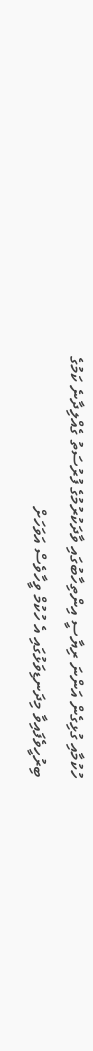ހުކުމާއި ގުޅިގެން އަންނަ ރިޔާސީ އިންތިހާބުގައި ވާދަކުރުމުގެ ފުރުސަތު ގެއްލިދާނެ ކަމުގެ ބިރުހީވެފައިވާ މިދަނޑިވަޅުގައި އެ ހުކުމް ވީހާވެސް އަވަހަށް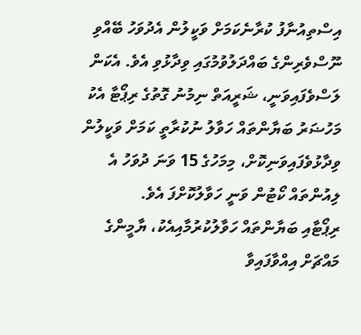އިސްތިއުނާފު ކުރާނެކަމަށް ވަކީލުން އެދުވަހު ބޭއްވި ނޫސްވެރިންގެ ބައްދަލުވުމުގައި ވިދާޅުވި އެވެ. އެކަން ލަސްވެފައިވަނީ، ޝަރީއަތް ނިމުނު ގޮތުގެ ރިޕޯޓާ އެކު މަހުޟަރު ބަޔާންތައް ހަވާލު ނުކުރާތީ ކަމަށް ވަކީލުން ވިދާޅުވެފައިވަނިކޮށް، މިމަހުގެ 15 ވަނަ ދުވަހު އެ ލިއުންތައް ކޯޓުން ވަނީ ހަވާލުކޮށްފަ އެވެ.
ރިޕޯޓާއި ބަޔާންތައް ހަވާލުކުރުމާއިއެކު، ޔާމީންގެ މައްޗަށް އިއްވާފައިވާ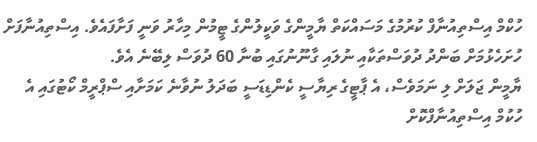ހުކްމް އިސްތިއުނާފް ކުރުމުގެ މަސައްކަތް ޔާމީންގެ ވަކީލުންގެ ޓީމުން މިހާރު ވަނީ ފަށާފައެވެ. އިސްތިއުނާފަށް ހުށަހެޅުމަށް ބަންދު ދުވަސްތަކާއި ނުލައި ގާނޫނުގައި ބުނާ 60 ދުވަސް ލިބޭނެ އެވެ.
ޔާމީން ޖަލަށް ލި ނަމަވެސް، އެ ޕާޓީގެ ރިޔާސީ ކެންޑިޑަސީ ބަދަލު ނުވާނެ ކަމަށާއި ސްޕްރީމް ކޯޓުގައި އެ ހުކުމް އިސްތިއުނާފްކޮށް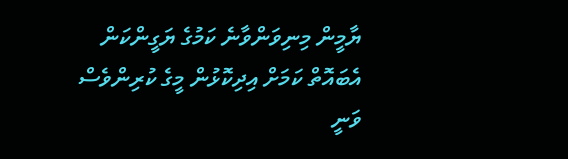ޔާމީން މިނިވަންވާނެ ކަމުގެ ޔަގީންކަން އެބައޮތް ކަމަށް އިދިކޮޅުން މީގެ ކުރިންވެސް ވަނީ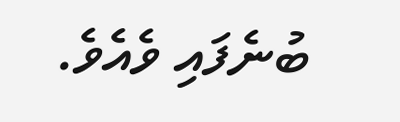ބުނެފައި ވެއެވެ.